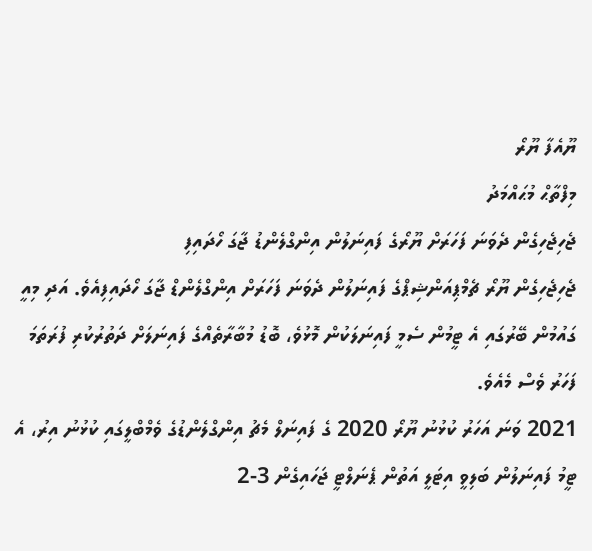ޔޫއެފާ ޔޫރޯ
މިފްތާޙް މުޙައްމަދު
ޖެހިޖެހިގެން ދެވަނަ ފަހަރަށް ޔޫރޯގެ ފައިނަލުން އިންގްލެންޑު ޖާގަ ހޯދައިފި
ޖެހިޖެހިގެން ޔޫރޯ ޗެމްޕިއަންޝިޕްގެ ފައިނަލުން ދެވަނަ ފަހަރަށް އިންގްލެންޑް ޖާގަ ހޯދައިފިއެވެ. އަދި މިއީ ގައުމުން ބޭރުގައި އެ ޓީމުން ސެމީ ފައިނަލަކުން މޮޅުވެ، ބޮޑު މުބާރާތެއްގެ ފައިނަލަށް ދަތުރުކުރި ފުރަތަމަ ފަހަރު ވެސް މެއެވެ.
2021 ވަނަ އަހަރު ކުޅުނު ޔޫރޯ 2020 ގެ ފައިނަލް މެޗު އިންގްލެންޑުގެ ވެމްބްލީގައި ކުޅުނު އިރު، އެ ޓީމު ފައިނަލުން ބަލިވީ އިޓަލީ އަތުން ޕެނަލްޓީ ޖަހައިގެން 3-2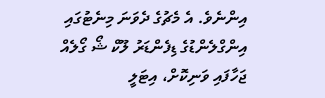އިންނެވެ. އެ މެޗުގެ ދެވަނަ މިނެޓުގައި އިންގްލެންޑުގެ ޑިފެންޑަރު ލޫކް ޝޯ ގޯލެއް ޖަހާފައި ވަނިކޮށް، އިޓަލީ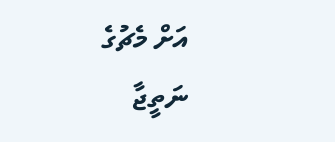އަށް މެޗުގެ ނަތީޖާ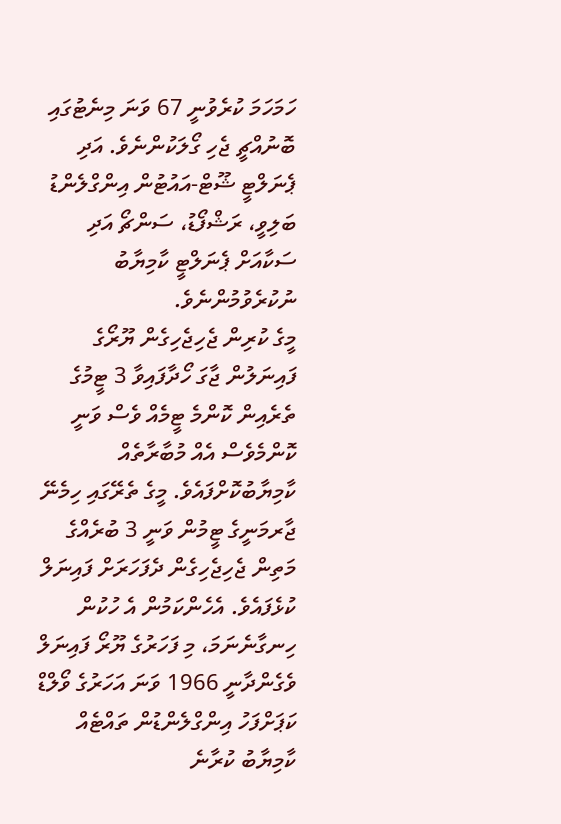ހަމަހަމަ ކުރެވުނީ 67 ވަނަ މިނެޓުގައި ބޮނުއްޗީ ޖެހި ގޯލަކުންނެވެ. އަދި ޕެނަލްޓީ ޝޫޓް-އައުޓުން އިންގްލެންޑު ބަލިވީ، ރަޝްފޯޑު، ސަންޗޯ އަދި ސަކާއަށް ޕެނަލްޓީ ކާމިޔާބު ނުކުރެވުމުންނެވެ.
މީގެ ކުރިން ޖެހިޖެހިގެން ޔޫރޯގެ ފައިނަލުން ޖާގަ ހޯދާފައިވާ 3 ޓީމުގެ ތެރެއިން ކޮންމެ ޓީމެއް ވެސް ވަނީ ކޮންމެވެސް އެއް މުބާރާތެއް ކާމިޔާބުކޮށްފައެވެ. މީގެ ތެރޭގައި ހިމެނޭ ޖާރމަނީގެ ޓީމުން ވަނީ 3 ބުރެއްގެ މަތިން ޖެހިޖެހިގެން ދެފަހަރަށް ފައިނަލް ކުޅެފައެވެ. އެހެންކަމުން އެ ހުކުން ހިނގާނެނަމަ، މި ފަހަރުގެ ޔޫރޯ ފައިނަލް ވެގެންދާނީ 1966 ވަނަ އަހަރުގެ ވޯލްޑް ކަޕަށްފަހު އިންގްލެންޑުން ތައްޓެއް ކާމިޔާބު ކުރާނެ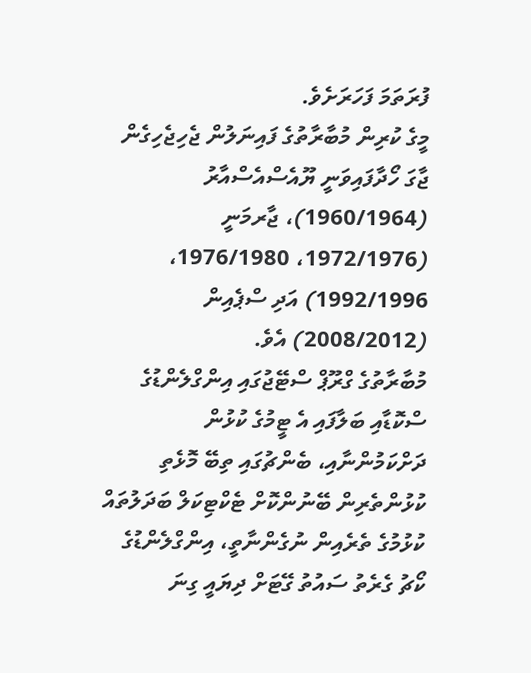ފުރަތަމަ ފަހަރަށެވެ.
މީގެ ކުރިން މުބާރާތުގެ ފައިނަލުން ޖެހިޖެހިގެން ޖާގަ ހޯދާފައިވަނީ ޔޫއެސްއެސްއާރު (1960/1964)، ޖާރމަނީ (1972/1976، 1976/1980، 1992/1996) އަދި ސްޕެއިން (2008/2012) އެވެ.
މުބާރާތުގެ ގްރޫޕް ސްޓޭޖުގައި އިންގްލެންޑުގެ ސްކޮޑާއި ބަލާފައި އެ ޓީމުގެ ކުޅުން ދަށްކަމުންނާއި، ބެންޗުގައި ތިބޭ މޮޅެތި ކުޅުންތެރިން ބޭނުންކޮށް ޓެކްޓިކަލް ބަދަލުތައް ކުޅުމުގެ ތެރެއިން ނުގެންނާތީ، އިންގްލެންޑުގެ ކޯޗު ގެރެތު ސައުތު ގޭޓަށް ދިޔައީ ގިނަ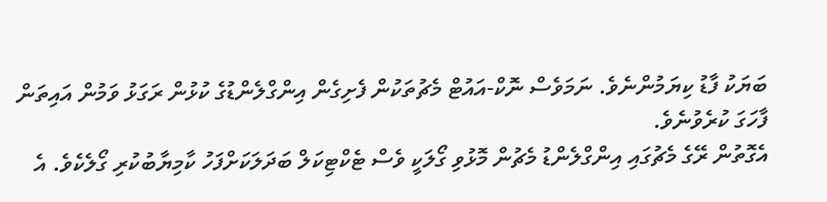ބަޔަކު ފާޑު ކިޔަމުންނެވެ. ނަމަވެސް ނޮކް-އައުޓް މެޗުތަކުން ފެށިގެން އިންގްލެންޑުގެ ކުޅުން ރަގަޅު ވަމުން އައިތަން ފާހަގަ ކުރެވުނެވެ.
އެގޮތުން ރޭގެ މެޗުގައި އިންގްލެންޑު މެޗުން މޮޅުވި ގޯލަކީ ވެސް ޓެކްޓިކަލް ބަދަލަކަށްފަހު ކާމިޔާބުކުރި ގޯލެކެވެ. އެ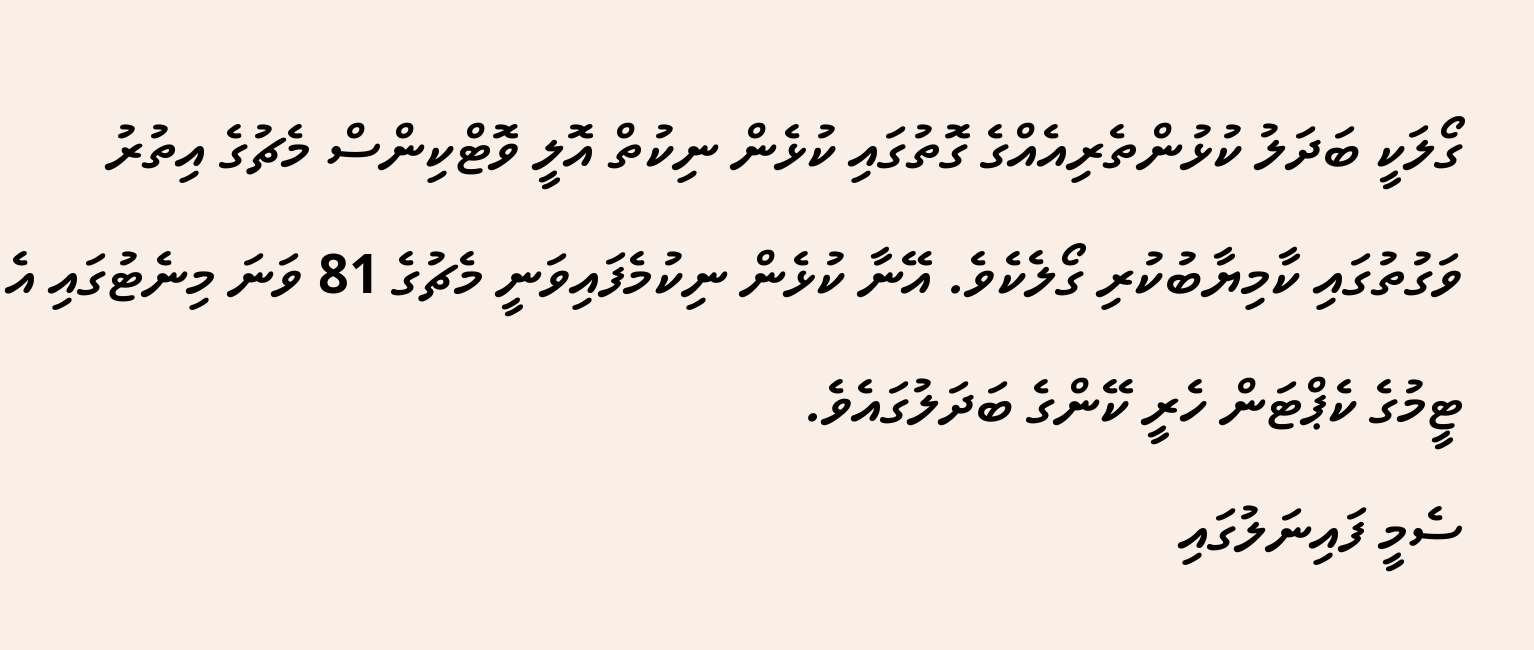ގޯލަކީ ބަދަލު ކުޅުންތެރިއެއްގެ ގޮތުގައި ކުޅެން ނިކުތް އޮލީ ވޮޓްކިންސް މެޗުގެ އިތުރު ވަގުތުގައި ކާމިޔާބުކުރި ގޯލެކެވެ. އޭނާ ކުޅެން ނިކުމެފައިވަނީ މެޗުގެ 81 ވަނަ މިނެޓުގައި އެ ޓީމުގެ ކެޕްޓަން ހެރީ ކޭންގެ ބަދަލުގައެވެ.
ސެމީ ފައިނަލުގައި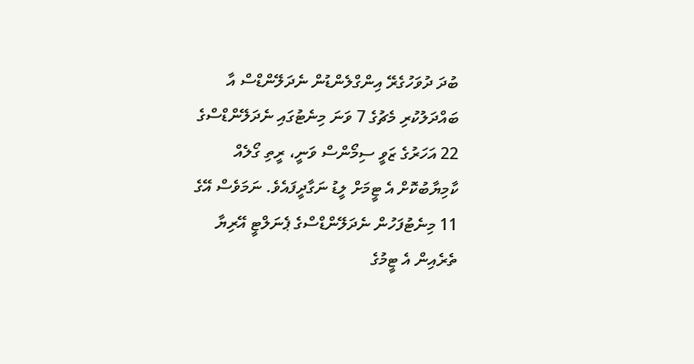ބުދަ ދުވަހުގެރޭ އިންގްލެންޑުން ނެދަލޭންޑްސް އާ ބައްދަލުކުރި މެޗުގެ 7 ވަނަ މިނެޓުގައި ނެދަލޭންޑްސްގެ 22 އަހަރުގެ ޒަވީ ސިމޯންސް ވަނީ، ރީތި ގޯލެއް ކާމިޔާބުކޮށް އެ ޓީމަށް ލީޑު ނަގާދީފައެވެ. ނަމަވެސް އޭގެ 11 މިނެޓުފަހުން ނެދަލޭންޑްސްގެ ޕެނަލްޓީ އޭރިޔާ ތެރެއިން އެ ޓީމުގެ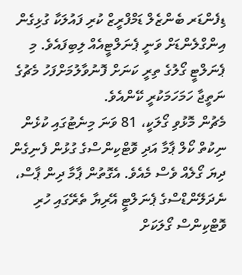ޑިފެންޑަރ ބެންޒެލް ޑަމްފްރީޒް ކުރި ފައުލަކާ ގުޅިގެން އިންގްލެންޑަށް ވަނީ ޕެނަލްޓީއެއް ލިބިފައެވެ. މި ޕެނަލްޓީ ގޯލުގެ ތިރީ ކަނަށް ފޮނުވާލުމަށްފަހު މެޗުގެ ނަތީޖާ ހަމަހަމަކުރީ ކޭންއެވެ.
މެޗުން މޮޅުވި ގޯލަކީ، 81 ވަނަ މިނެޓުގައި ކުޅެން ނިކުތް ކޯލް ޕާމާ އަދި ވޮޓްކިންސްގެ ގުޅުން ފެނިގެން ދިޔަ ގޯލެއް ވެސް މެއެވެ. އެގޮތުން ޕާމާ ދިން ޕާސް، ނެދަލޭންޑްސްގެ ޕެނަލްޓީ އޭރިޔާ ތެރޭގައި ހުރި ވޮޓްކިންސް ގޯލަކަށް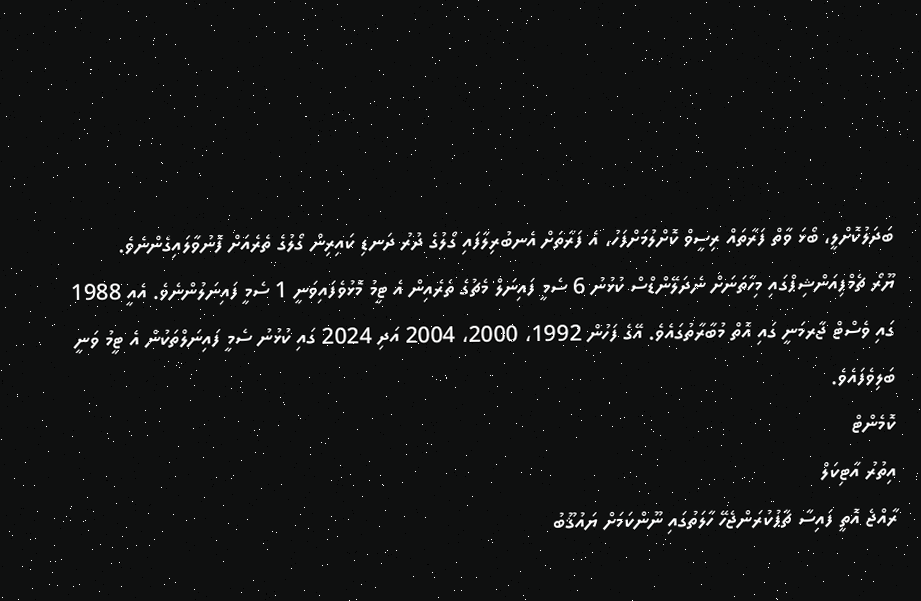ބަދަލުކޮށްލީ، ބޯޅަ ވާތް ފަރާތައް ރިސީވް ކޮށްލުމަށްފަހު، އެ ފަރާތަށް އެނބުރިލާފައި ގޯލުގެ ދުރު ދަނޑި ކައިރިން ގޯލުގެ ތެރެއަށް ފޮނުވާލައިގެންނެވެ.
ޔޫރޯ ޗެމްޕިއަންޝިޕްގައި މިހާތަނަށް ނެދަލޭންޑްސް ކުޅުނު 6 ސެމީ ފައިނަލް މެޗުގެ ތެރެއިން އެ ޓީމު މޮޅުވެފައިވަނީ 1 ސެމީ ފައިނަލުންނެވެ. އެއީ 1988 ގައި ވެސްޓް ޖާރމަނީ ގައި އޮތް މުބާރާތުގައެވެ. އޭގެ ފަހުން 1992، 2000، 2004 އަދި 2024 ގައި ކުޅުނު ސެމީ ފައިނަލްތަކުން އެ ޓީމު ވަނީ ބަލިވެފައެވެ.
ކޮމެންޓް
އިތުރު އާޓިކަލް
ރާއްޖެ އޮތީ ފައިސާ ޗާޕުކުރަންޖެހޭ ހާލަތުގައި ނޫންކަމަށް ޔައުޤޫބު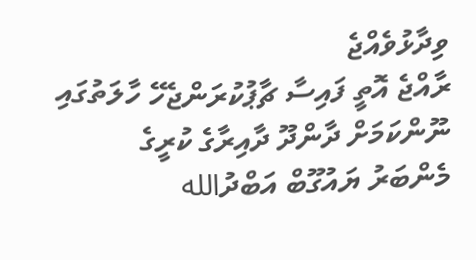ވިދާޅުވެއްޖެ
ރާއްޖެ އޮތީ ފައިސާ ޗާޕުކުރަންޖެހޭ ހާލަތުގައި ނޫންކަމަށް ދާންދޫ ދާއިރާގެ ކުރީގެ މެންބަރު ޔައުގޫބް އަބްދުالله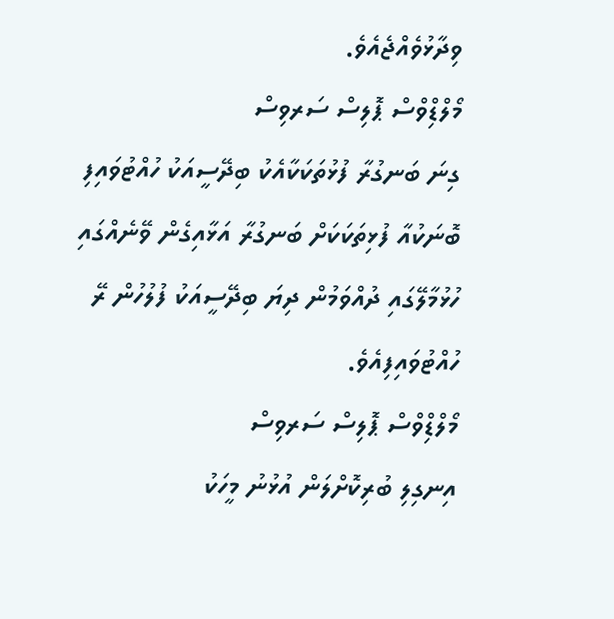ވިދާޅުވެއްޖެއެވެ.
މޯލްޑިްވްސް ޕޮލިސް ސަރވިސް
ގިނަ ބަނގުރާ ފުޅުތަކަކާއެކު ބިދޭސީއަކު ހުއްޓުވައިފި
ބޮނަކުއާ ފުޅިތަކަކަށް ބަނގުރާ އަޅާއިގެން ވޭނެއްގައި ހުޅުމާލޭގައި ދުއްވަމުން ދިޔަ ބިދޭސީއަކު ފުލުހުން ރޭ ހުއްޓުވައިފިއެވެ.
މޯލްޑިްވްސް ޕޮލިސް ސަރވިސް
އިނގިލި ބުރިކޮށްލަން އުޅުނު މީހަކު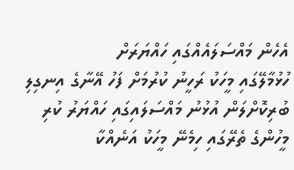އެހެން މައްސަލައެއްގައި ހައްޔަރަށް
ހުޅުމާލޭގައި މީހަކު ރަހީނު ކުރުމަށް ފަހު އޭނާގެ އިނގިލި ބުރިކޮށްލަން އުޅުނު މައްސަލައިގައި ހައްޔަރު ކުރި މީހުންގެ ތެރޭގައި ހިމެނޭ މީހަކު އަނެއްކާ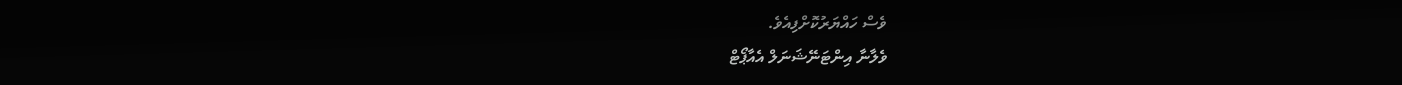ވެސް ހައްޔަރުކޮށްފިއެވެ.
ވެލާނާ އިންޓަނޭޝަނަލް އެއާޕޯޓް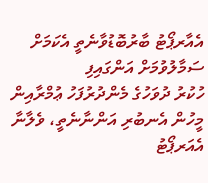އެއާރޕޯޓު ބާރުބޮޑުވާނެތީ އެކަމަށް ސަމާލުވުމަށް އަންގައިފި
ހުކުރު ދުވަހުގެ މެންދުރުފަހު ޢުމްރާއިން މީހުން އެނބުރި އަންނާނެތީ، ވެލާނާ އެއަރޕޯޓު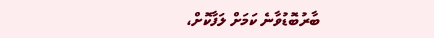ބާރުބޮޑުވާނެ ކަމަށް ލަފާކޮށް،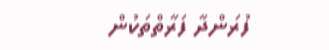ފުރަންދާ ފަރާތްތަކުން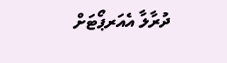ދުރާލާ އެއަރޕޯޓަށް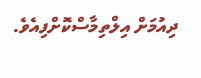ދިއުމަށް އިލްތިމާސްކޮށްފިއެވެ.